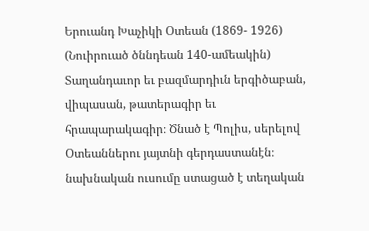Երուանդ Խաչիկի Օտեան (1869- 1926)
(Նուիրուած ծննդեան 140-ամեակին)
Տաղանդաւոր եւ բազմարդիւն երգիծաբան, վիպասան, թատերագիր եւ հրապարակագիր։ Ծնած է Պոլիս, սերելով Օտեաններու յայտնի գերդաստանէն։ նախնական ուսումը ստացած է տեղական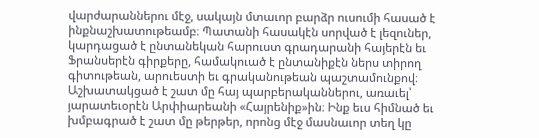վարժարաններու մէջ, սակայն մտաւոր բարձր ուսումի հասած է ինքնաշխատութեամբ։ Պատանի հասակէն սորված է լեզուներ, կարդացած է ընտանեկան հարուստ գրադարանի հայերէն եւ Ֆրանսերէն գիրքերը, համակուած է ընտանիքէն ներս տիրող գիտութեան, արուեստի եւ գրականութեան պաշտամունքով։ Աշխատակցած է շատ մը հայ պարբերականներու, առաւել՝ յարատեւօրէն Արփիարեանի «Հայրենիք»ին։ Ինք եւս հիմնած եւ խմբագրած է շատ մը թերթեր, որոնց մէջ մասնաւոր տեղ կը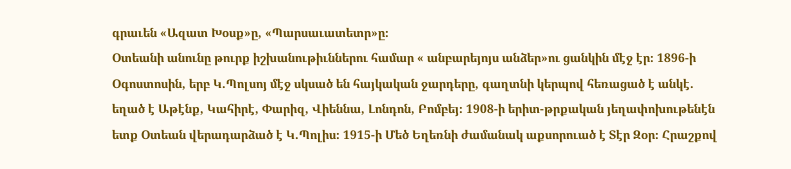գրաւեն «Ազատ Խօսք»ը, «Պարսաւատետր»ը։
Օտեանի անունը թուրք իշխանութիւններու համար « անբարեյոյս անձեր»ու ցանկին մէջ էր։ 1896-ի Օգոստոսին, երբ Կ.Պոլսոյ մէջ սկսած են հայկական ջարդերը, գաղտնի կերպով հեռացած է անկէ. եղած է Աթէնք, Կահիրէ, Փարիզ, Վիեննա, Լոնդոն, Բոմբեյ։ 1908-ի երիտ-թրքական յեղափոխութենէն ետք Օտեան վերադարձած է Կ.Պոլիս։ 1915-ի Մեծ Եղեռնի ժամանակ աքսորուած է Տէր Զօր։ Հրաշքով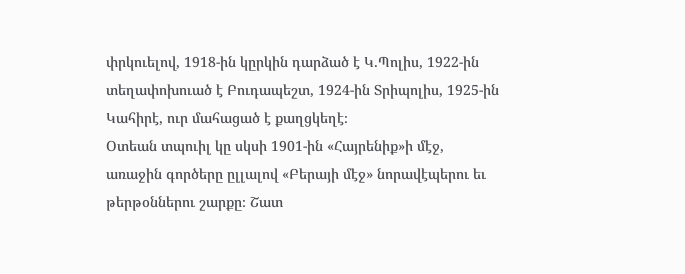փրկուելով, 1918-ին կըրկին դարձած է Կ.Պոլիս, 1922-ին տեղափոխուած է Բուդապեշտ, 1924-ին Տրիպոլիս, 1925-ին Կահիրէ, ուր մահացած է քաղցկեղէ։
Օտեան տպուիլ կը սկսի 1901-ին «Հայրենիք»ի մէջ, առաջին գործերը ըլլալով «Բերայի մէջ» նորավէպերու եւ թերթօններու շարքը։ Շատ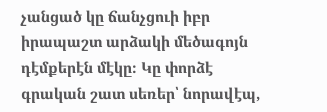չանցած կը ճանչցուի իբր իրապաշտ արձակի մեծագոյն դէմքերէն մէկը։ Կը փորձէ գրական շատ սեռեր՝ նորավէպ,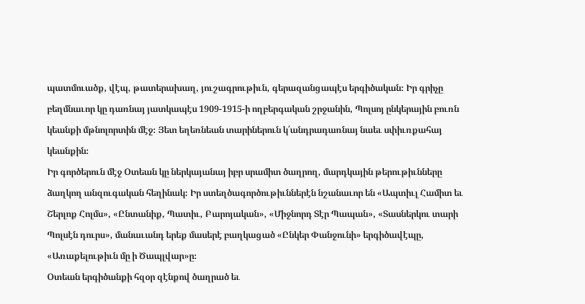պատմուածք, վէպ, թատերախաղ, յուշագրութիւն, գերազանցապէս երգիծական։ Իր գրիչը բեղմնաւոր կը դառնայ յատկապէս 1909-1915-ի ողբերգական շրջանին, Պոլսոյ ընկերային բուռն կեանքի մթնոլորտին մէջ։ Յետ եղեռնեան տարիներուն կ՛անդրադառնայ նաեւ սփիւռքահայ կեանքին։
Իր գործերուն մէջ Օտեան կը ներկայանայ իբր սրամիտ ծաղրող, մարդկային թերութիւնները ձաղկող անզուգական հեղինակ։ Իր ստեղծագործութիւններէն նշանաւոր են «Ապտիւլ Համիտ եւ Շերլոք Հոլմս», «Ընտանիք, Պատիւ, Բարոյական», «Միջնորդ Տէր Պապան», «Տասներկու տարի Պոլսէն դուրս», մանաւանդ երեք մասերէ բաղկացած «Ընկեր Փանջունի» երգիծավէպը, «Առաքելութիւն մը ի Ծապլվար»ը։
Օտեան երգիծանքի հզօր զէնքով ծաղրած եւ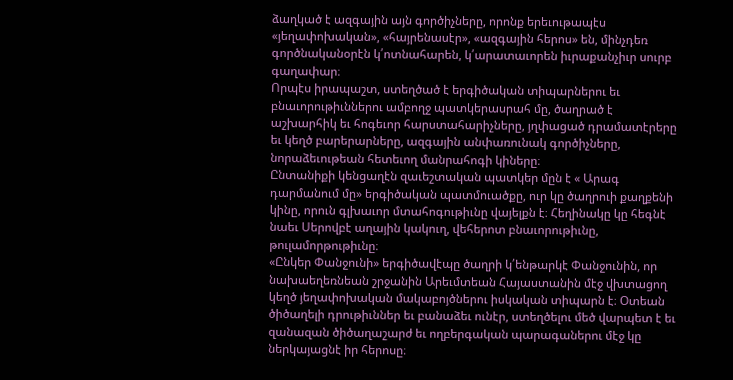ձաղկած է ազգային այն գործիչները, որոնք երեւութապէս «յեղափոխական», «հայրենասէր», «ազգային հերոս» են, մինչդեռ գործնականօրէն կ՛ոտնահարեն, կ՛արատաւորեն իւրաքանչիւր սուրբ գաղափար։
Որպէս իրապաշտ, ստեղծած է երգիծական տիպարներու եւ բնաւորութիւններու ամբողջ պատկերասրահ մը, ծաղրած է աշխարհիկ եւ հոգեւոր հարստահարիչները, յղփացած դրամատէրերը եւ կեղծ բարերարները, ազգային անփառունակ գործիչները, նորաձեւութեան հետեւող մանրահոգի կիները։
Ընտանիքի կենցաղէն զաւեշտական պատկեր մըն է « Արագ դարմանում մը» երգիծական պատմուածքը, ուր կը ծաղրուի քաղքենի կինը, որուն գլխաւոր մտահոգութիւնը վայելքն է։ Հեղինակը կը հեգնէ նաեւ Սերովբէ աղային կակուղ, վեհերոտ բնաւորութիւնը, թուլամորթութիւնը։
«Ընկեր Փանջունի» երգիծավէպը ծաղրի կ՛ենթարկէ Փանջունին, որ նախաեղեռնեան շրջանին Արեւմտեան Հայաստանին մէջ վխտացող կեղծ յեղափոխական մակաբոյծներու իսկական տիպարն է։ Օտեան ծիծաղելի դրութիւններ եւ բանաձեւ ունէր, ստեղծելու մեծ վարպետ է եւ զանազան ծիծաղաշարժ եւ ողբերգական պարագաներու մէջ կը ներկայացնէ իր հերոսը։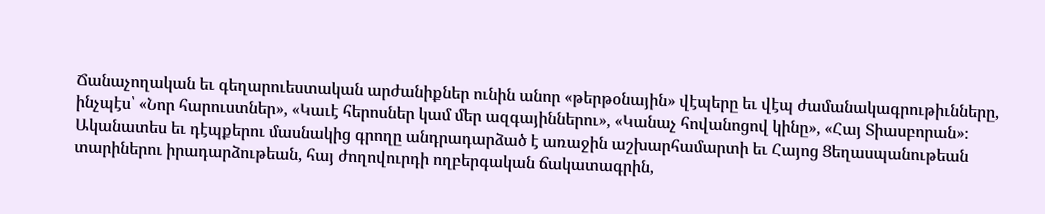Ճանաչողական եւ գեղարուեստական արժանիքներ ունին անոր «թերթօնային» վէպերը եւ վէպ ժամանակագրութիւնները, ինչպէս՝ «Նոր հարուստներ», «Կաւէ հերոսներ կամ մեր ազգայիններու», «Կանաչ հովանոցով կինը», «Հայ Տիասբորան»։ Ականատես եւ դէպքերու մասնակից գրողը անդրադարձած է առաջին աշխարհամարտի եւ Հայոց Ցեղասպանութեան տարիներու իրադարձութեան, հայ ժողովուրդի ողբերգական ճակատագրին,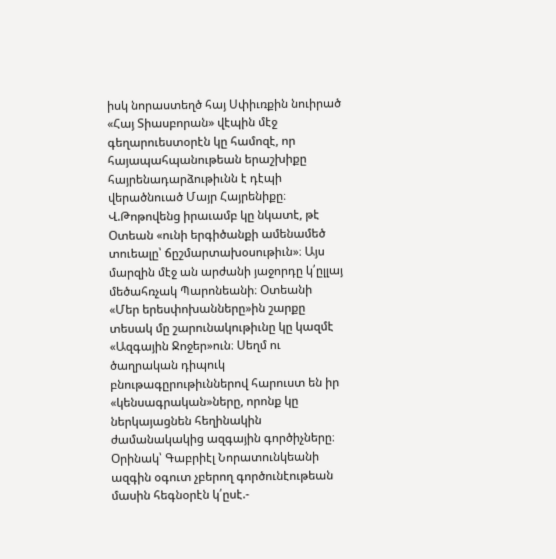իսկ նորաստեղծ հայ Սփիւռքին նուիրած «Հայ Տիասբորան» վէպին մէջ գեղարուեստօրէն կը համոզէ, որ հայապահպանութեան երաշխիքը հայրենադարձութիւնն է դէպի վերածնուած Մայր Հայրենիքը։
Վ.Թոթովենց իրաւամբ կը նկատէ, թէ Օտեան «ունի երգիծանքի ամենամեծ տուեալը՝ ճըշմարտախօսութիւն»։ Այս մարզին մէջ ան արժանի յաջորդը կ՛ըլլայ մեծահռչակ Պարոնեանի։ Օտեանի «Մեր երեսփոխանները»ին շարքը տեսակ մը շարունակութիւնը կը կազմէ «Ազգային Ջոջեր»ուն։ Սեղմ ու ծաղրական դիպուկ բնութագըրութիւններով հարուստ են իր «կենսագրական»ները, որոնք կը ներկայացնեն հեղինակին ժամանակակից ազգային գործիչները։ Օրինակ՝ Գաբրիէլ Նորատունկեանի ազգին օգուտ չբերող գործունէութեան մասին հեգնօրէն կ՛ըսէ.-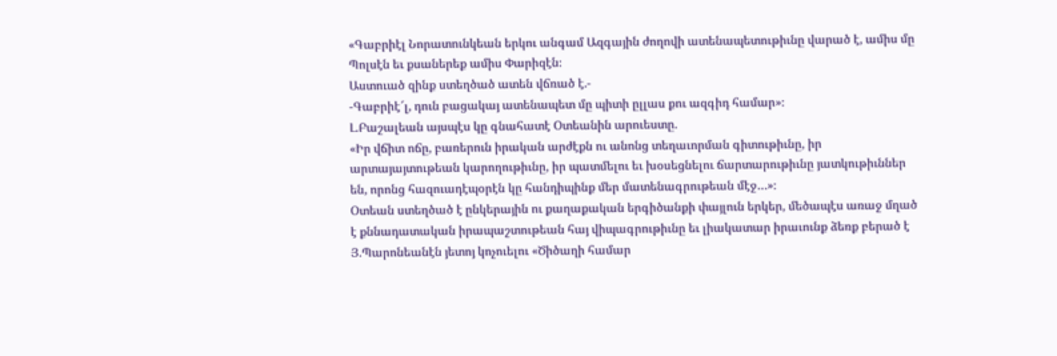«Գաբրիէլ Նորատունկեան երկու անգամ Ազգային ժողովի ատենապետութիւնը վարած է, ամիս մը Պոլսէն եւ քսաներեք ամիս Փարիզէն։
Աստուած զինք ստեղծած ատեն վճռած է.-
-Գաբրիէ՜լ, դուն բացակայ ատենապետ մը պիտի ըլլաս քու ազգիդ համար»։
Լ.Բաշալեան այսպէս կը գնահատէ Օտեանին արուեստը.
«Իր վճիտ ոճը, բառերուն իրական արժէքն ու անոնց տեղաւորման գիտութիւնը, իր արտայայտութեան կարողութիւնը, իր պատմելու եւ խօսեցնելու ճարտարութիւնը յատկութիւններ են, որոնց հազուադէպօրէն կը հանդիպինք մեր մատենագրութեան մէջ…»։
Օտեան ստեղծած է ընկերային ու քաղաքական երգիծանքի փայլուն երկեր, մեծապէս առաջ մղած է քննադատական իրապաշտութեան հայ վիպագրութիւնը եւ լիակատար իրաւունք ձեռք բերած է Յ.Պարոնեանէն յետոյ կոչուելու «Ծիծաղի համար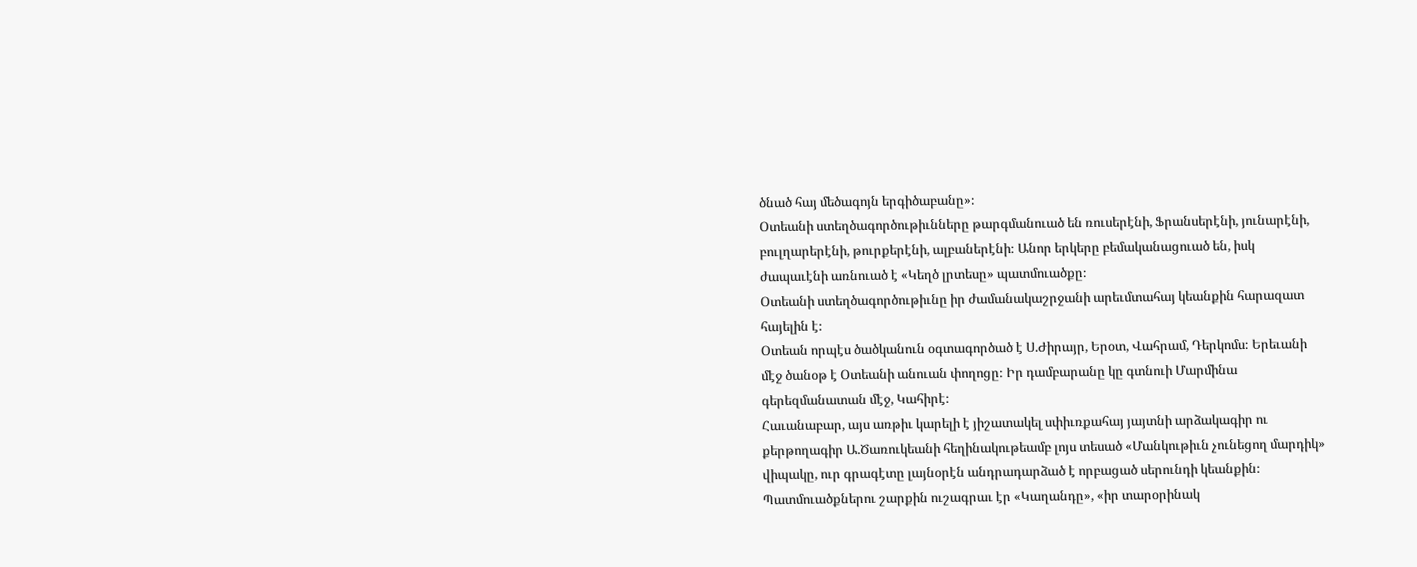ծնած հայ մեծագոյն երգիծաբանը»։
Օտեանի ստեղծագործութիւնները թարգմանուած են ռուսերէնի, Ֆրանսերէնի, յունարէնի, բուլղարերէնի, թուրքերէնի, ալբաներէնի։ Անոր երկերը բեմականացուած են, իսկ ժապաւէնի առնուած է «Կեղծ լրտեսը» պատմուածքը։
Օտեանի ստեղծագործութիւնը իր ժամանակաշրջանի արեւմտահայ կեանքին հարազատ հայելին է։
Օտեան որպէս ծածկանուն օգտագործած է Ս.Ժիրայր, Երօտ, Վահրամ, Դերկոմս։ Երեւանի մէջ ծանօթ է Օտեանի անուան փողոցը։ Իր դամբարանը կը գտնուի Մարմինա գերեզմանատան մէջ, Կահիրէ։
Հաւանաբար, այս առթիւ կարելի է յիշատակել սփիւռքահայ յայտնի արձակագիր ու քերթողագիր Ա.Ծառուկեանի հեղինակութեամբ լոյս տեսած «Մանկութիւն չունեցող մարդիկ» վիպակը, ուր գրագէտը լայնօրէն անդրադարձած է որբացած սերունդի կեանքին։ Պատմուածքներու շարքին ուշագրաւ էր «Կաղանդը», «իր տարօրինակ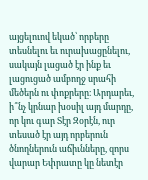այցելուով եկած՝ որբերը տեսնելու եւ ուրախացընելու, սակայն լացած էր ինք եւ լացուցած ամբողջ սրահի մեծերն ու փոքրերը։ Արդարեւ, ի՞նչ կրնար խօսիլ այդ մարդը, որ կու գար Տէր Զօրէն, ուր տեսած էր այդ որբերուն ծնողներուն աճիւնները, զորս վարար Եփրատը կը նետէր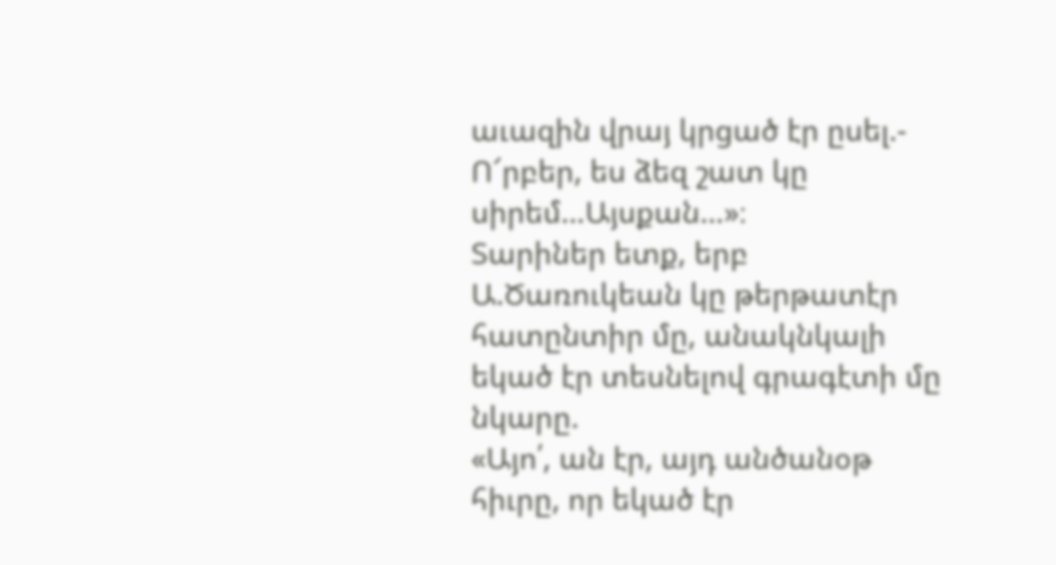աւազին վրայ կրցած էր ըսել.- Ո՜րբեր, ես ձեզ շատ կը սիրեմ…Այսքան…»։
Տարիներ ետք, երբ Ա.Ծառուկեան կը թերթատէր հատընտիր մը, անակնկալի եկած էր տեսնելով գրագէտի մը նկարը.
«Այո՛, ան էր, այդ անծանօթ հիւրը, որ եկած էր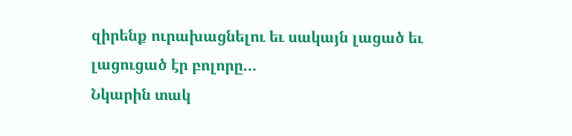զիրենք ուրախացնելու եւ սակայն լացած եւ լացուցած էր բոլորը…
Նկարին տակ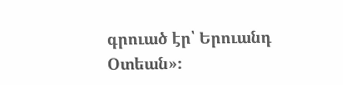գրուած էր՝ Երուանդ Օտեան»։